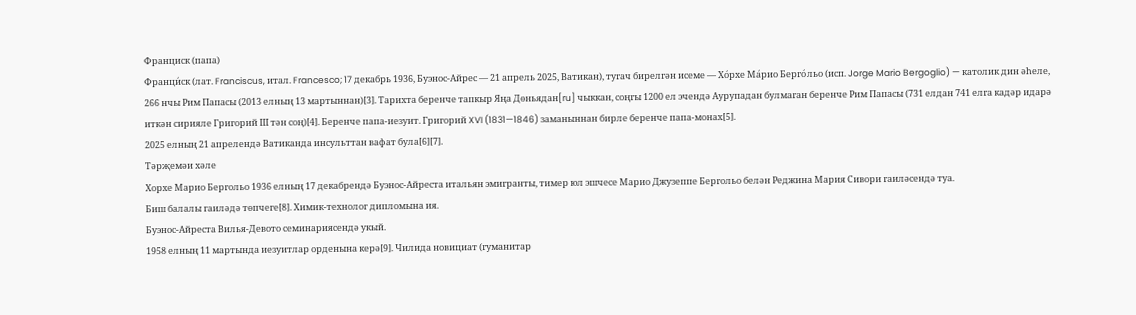Франциск (папа)
Франци́ск (лат. Franciscus, итал. Francesco; 17 декабрь 1936, Буэнос-Айрес — 21 апрель 2025, Ватикан), тугач бирелгән исеме — Хо́рхе Ма́рио Берго́льо (исп. Jorge Mario Bergoglio) — католик дин әһеле, 266 нчы Рим Папасы (2013 елның 13 мартыннан)[3]. Тарихта беренче тапкыр Яңа Дөньядан[ru] чыккан, соңгы 1200 ел эчендә Аурупадан булмаган беренче Рим Папасы (731 елдан 741 елга кадәр идарә иткән сирияле Григорий ІІІ тән соң)[4]. Беренче папа-иезуит. Григорий XVI (1831—1846) заманыннан бирле беренче папа-монах[5].
2025 елның 21 апрелендә Ватиканда инсульттан вафат була[6][7].
Тәрҗемәи хәле
Хорхе Марио Бергольо 1936 елның 17 декабрендә Буэнос-Айреста итальян эмигранты, тимер юл эшчесе Марио Джузеппе Бергольо белән Реджина Мария Сивори гаиләсендә туа.
Биш балалы гаиләдә төпчеге[8]. Химик-технолог дипломына ия.
Буэнос-Айреста Вилья-Девото семинариясендә укый.
1958 елның 11 мартында иезуитлар орденына керә[9]. Чилида новициат (гуманитар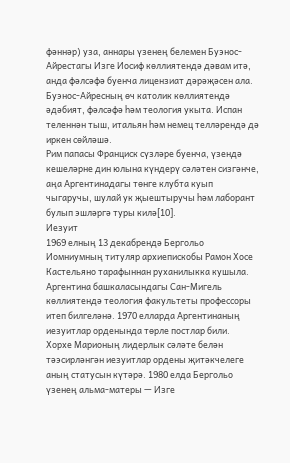фәннәр) уза, аннары үзенең белемен Буэнос-Айрестагы Изге Иосиф көллиятендә дәвам итә, анда фәлсәфә буенча лицензиат дәрәҗәсен ала.
Буэнос-Айресның өч католик көллиятендә әдәбият, фәлсәфә һәм теология укыта. Испан теленнән тыш, итальян һәм немец телләрендә дә иркен сөйләшә.
Рим папасы Франциск сүзләре буенча, үзендә кешеләрне дин юлына күндерү сәләтен сизгәнче, аңа Аргентинадагы төнге клубта куып чыгаручы, шулай ук җыештыручы һәм лаборант булып эшләргә туры килә[10].
Иезуит
1969 елның 13 декабрендә Бергольо Иомниумның титуляр архиепискобы Рамон Хосе Кастельяно тарафыннан руханилыкка кушыла. Аргентина башкаласындагы Сан-Мигель көллиятендә теология факультеты профессоры итеп билгеләнә. 1970 елларда Аргентинаның иезуитлар орденында төрле постлар били.
Хорхе Марионың лидерлык сәләте белән тәэсирләнгән иезуитлар ордены җитәкчелеге аның статусын күтәрә. 1980 елда Бергольо үзенең альма-матеры — Изге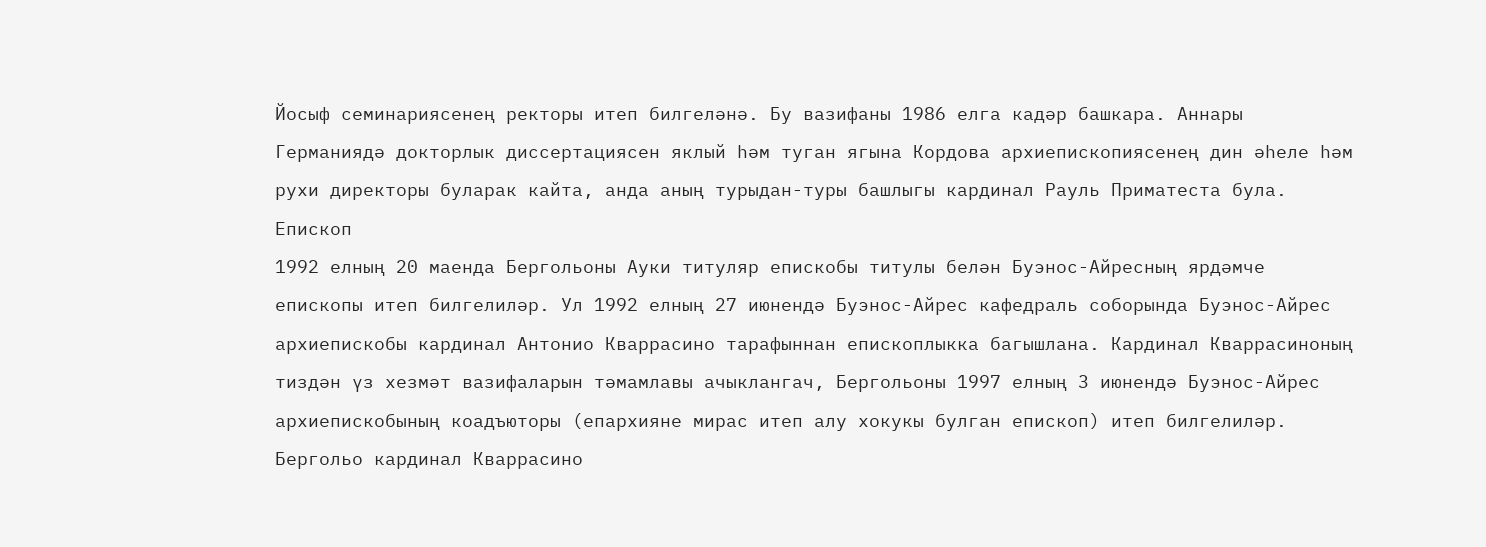Йосыф семинариясенең ректоры итеп билгеләнә. Бу вазифаны 1986 елга кадәр башкара. Аннары Германиядә докторлык диссертациясен яклый һәм туган ягына Кордова архиепископиясенең дин әһеле һәм рухи директоры буларак кайта, анда аның турыдан-туры башлыгы кардинал Рауль Приматеста була.
Епископ
1992 елның 20 маенда Бергольоны Ауки титуляр епискобы титулы белән Буэнос-Айресның ярдәмче епископы итеп билгелиләр. Ул 1992 елның 27 июнендә Буэнос-Айрес кафедраль соборында Буэнос-Айрес архиепискобы кардинал Антонио Кваррасино тарафыннан епископлыкка багышлана. Кардинал Кваррасиноның тиздән үз хезмәт вазифаларын тәмамлавы ачыклангач, Бергольоны 1997 елның 3 июнендә Буэнос-Айрес архиепискобының коадъюторы (епархияне мирас итеп алу хокукы булган епископ) итеп билгелиләр.
Бергольо кардинал Кваррасино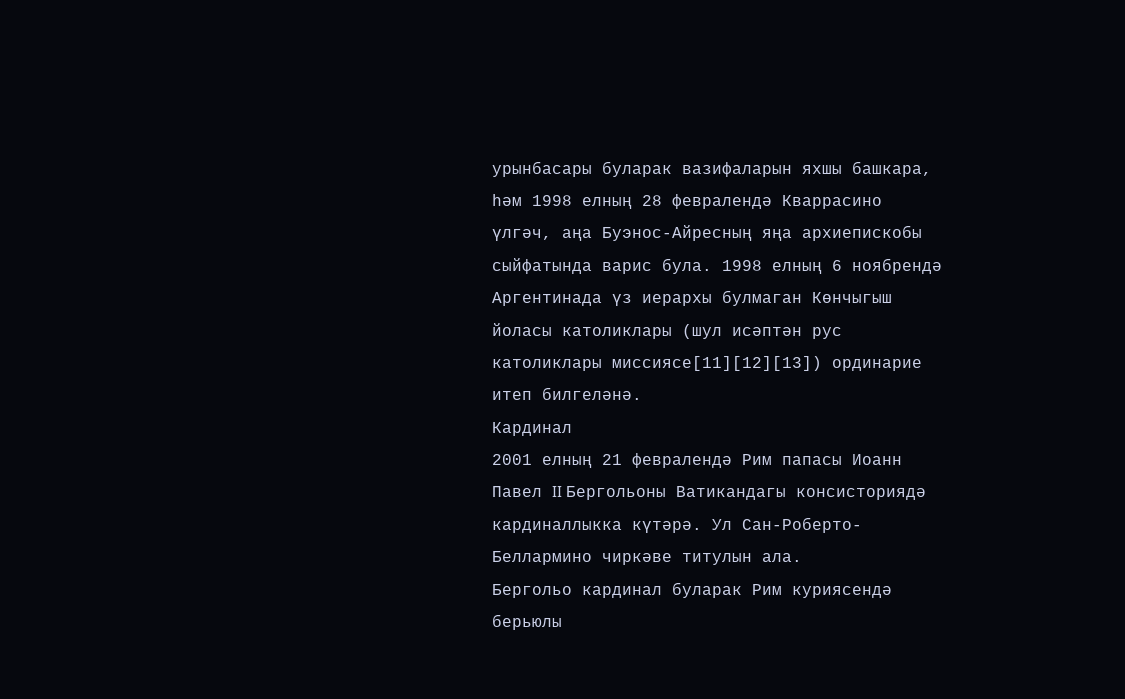урынбасары буларак вазифаларын яхшы башкара, һәм 1998 елның 28 февралендә Кваррасино үлгәч, аңа Буэнос-Айресның яңа архиепискобы сыйфатында варис була. 1998 елның 6 ноябрендә Аргентинада үз иерархы булмаган Көнчыгыш йоласы католиклары (шул исәптән рус католиклары миссиясе[11][12][13]) ординарие итеп билгеләнә.
Кардинал
2001 елның 21 февралендә Рим папасы Иоанн Павел II Бергольоны Ватикандагы консисториядә кардиналлыкка күтәрә. Ул Сан-Роберто-Беллармино чиркәве титулын ала.
Бергольо кардинал буларак Рим куриясендә берьюлы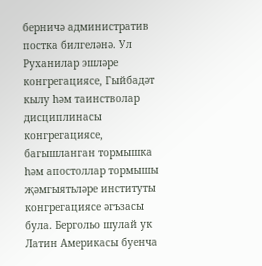берничә административ постка билгеләнә. Ул Руханилар эшләре конгрегациясе, Гыйбадәт кылу һәм таинстволар дисциплинасы конгрегациясе, багышланган тормышка һәм апостоллар тормышы җәмгыятьләре институты конгрегациясе әгъзасы була. Бергольо шулай ук Латин Америкасы буенча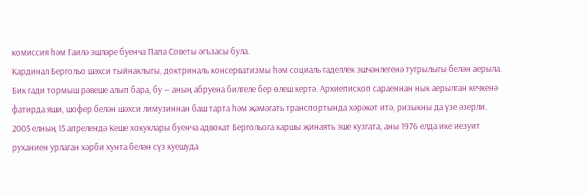комиссия һәм Гаилә эшләре буенча Папа Советы әгъзасы була.
Кардинал Бергольо шәхси тыйнаклыгы, доктриналь консерватизмы һәм социаль гаделлек эшчәнлегенә тугрылыгы белән аерыла. Бик гади тормыш рәвеше алып бара, бу — аның абруена билгеле бер өлеш кертә. Архиепископ сараеннан нык аерылган кечкенә фатирда яши, шофер белән шәхси лимузиннан баш тарта һәм җәмәгать транспортында хәрәкәт итә, ризыкны да үзе әзерли.
2005 елның 15 апрелендә Кеше хокуклары буенча адвокат Бергольога каршы җинаять эше кузгата, аны 1976 елда ике иезуит руханиен урлаган хәрби хунта белән сүз куешуда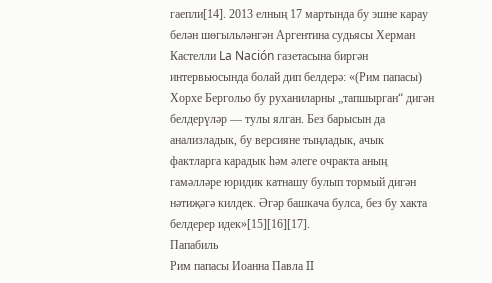гаепли[14]. 2013 елның 17 мартында бу эшне карау белән шөгыльләнгән Аргентина судьясы Херман Кастелли La Nación газетасына биргән интервьюсында болай дип белдерә: «(Рим папасы) Хорхе Бергольо бу руханиларны „тапшырган“ дигән белдерүләр — тулы ялган. Без барысын да анализладык, бу версияне тыңладык, ачык фактларга карадык һәм әлеге очракта аның гамәлләре юридик катнашу булып тормый дигән нәтиҗәгә килдек. Әгәр башкача булса, без бу хакта белдерер идек»[15][16][17].
Папабиль
Рим папасы Иоанна Павла II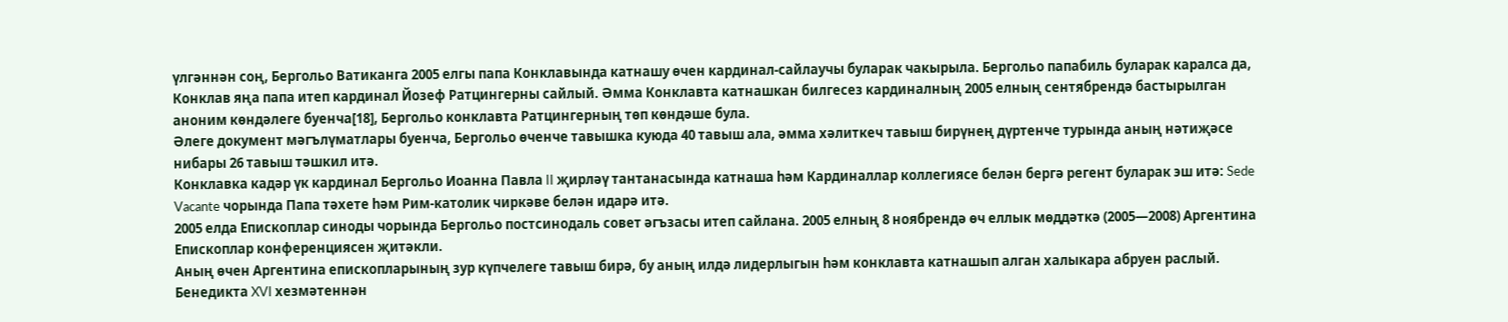үлгәннән соң, Бергольо Ватиканга 2005 елгы папа Конклавында катнашу өчен кардинал-сайлаучы буларак чакырыла. Бергольо папабиль буларак каралса да, Конклав яңа папа итеп кардинал Йозеф Ратцингерны сайлый. Әмма Конклавта катнашкан билгесез кардиналның 2005 елның сентябрендә бастырылган аноним көндәлеге буенча[18], Бергольо конклавта Ратцингерның төп көндәше була.
Әлеге документ мәгълүматлары буенча, Бергольо өченче тавышка куюда 40 тавыш ала, әмма хәлиткеч тавыш бирүнең дүртенче турында аның нәтиҗәсе нибары 26 тавыш тәшкил итә.
Конклавка кадәр үк кардинал Бергольо Иоанна Павла II җирләү тантанасында катнаша һәм Кардиналлар коллегиясе белән бергә регент буларак эш итә: Sede Vacante чорында Папа тәхете һәм Рим-католик чиркәве белән идарә итә.
2005 елда Епископлар синоды чорында Бергольо постсинодаль совет әгъзасы итеп сайлана. 2005 елның 8 ноябрендә өч еллык мөддәткә (2005—2008) Аргентина Епископлар конференциясен җитәкли.
Аның өчен Аргентина епископларының зур күпчелеге тавыш бирә, бу аның илдә лидерлыгын һәм конклавта катнашып алган халыкара абруен раслый.
Бенедикта XVI хезмәтеннән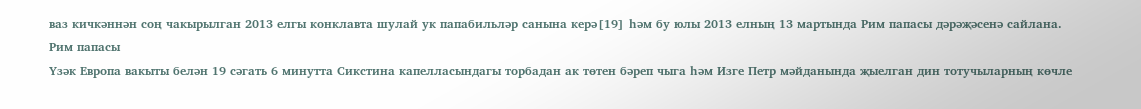ваз кичкәннән соң чакырылган 2013 елгы конклавта шулай ук папабильләр санына керә[19] һәм бу юлы 2013 елның 13 мартында Рим папасы дәрәҗәсенә сайлана.
Рим папасы
Үзәк Европа вакыты белән 19 сәгать 6 минутта Сикстина капелласындагы торбадан ак төтен бәреп чыга һәм Изге Петр мәйданында җыелган дин тотучыларның көчле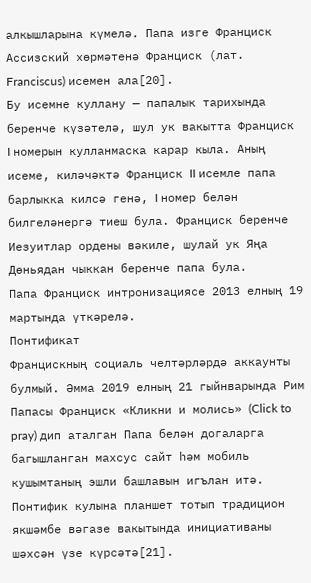алкышларына күмелә. Папа изге Франциск Ассизский хөрмәтенә Франциск (лат. Franciscus) исемен ала[20].
Бу исемне куллану — папалык тарихында беренче күзәтелә, шул ук вакытта Франциск I номерын кулланмаска карар кыла. Аның исеме, киләчәктә Франциск II исемле папа барлыкка килсә генә, I номер белән билгеләнергә тиеш була. Франциск беренче Иезуитлар ордены вәкиле, шулай ук Яңа Дөньядан чыккан беренче папа була.
Папа Франциск интронизациясе 2013 елның 19 мартында үткәрелә.
Понтификат
Францискның социаль челтәрләрдә аккаунты булмый. Әмма 2019 елның 21 гыйнварында Рим Папасы Франциск «Кликни и молись» (Click to pray) дип аталган Папа белән догаларга багышланган махсус сайт һәм мобиль кушымтаның эшли башлавын игълан итә. Понтифик кулына планшет тотып традицион якшәмбе вәгазе вакытында инициативаны шәхсән үзе күрсәтә[21].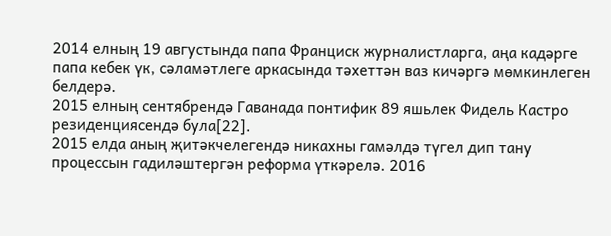2014 елның 19 августында папа Франциск журналистларга, аңа кадәрге папа кебек үк, сәламәтлеге аркасында тәхеттән ваз кичәргә мөмкинлеген белдерә.
2015 елның сентябрендә Гаванада понтифик 89 яшьлек Фидель Кастро резиденциясендә була[22].
2015 елда аның җитәкчелегендә никахны гамәлдә түгел дип тану процессын гадиләштергән реформа үткәрелә. 2016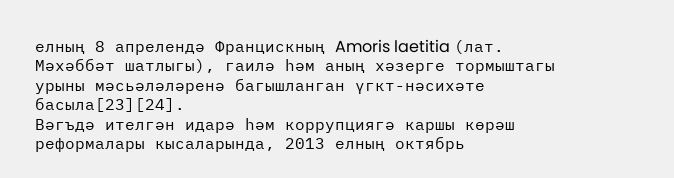елның 8 апрелендә Францискның Amoris laetitia (лат. Мәхәббәт шатлыгы), гаилә һәм аның хәзерге тормыштагы урыны мәсьәләләренә багышланган үгкт-нәсихәте басыла[23][24].
Вәгъдә ителгән идарә һәм коррупциягә каршы көрәш реформалары кысаларында, 2013 елның октябрь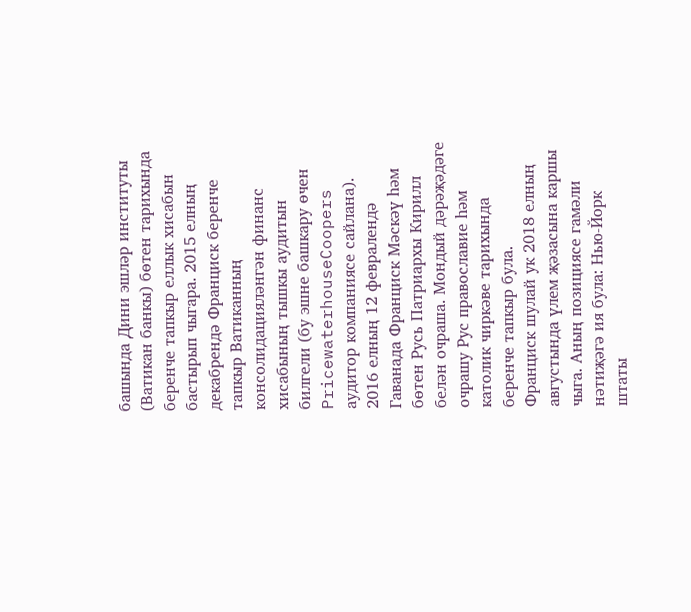башында Дини эшләр институты (Ватикан банкы) бөтен тарихында беренче тапкыр еллык хисабын бастырып чыгара. 2015 елның декабрендә Франциск беренче тапкыр Ватиканның консолидацияләнгән финанс хисабының тышкы аудитын билгели (бу эшне башкару өчен PricewaterhouseCoopers аудитор компаниясе сайлана).
2016 елның 12 февралендә Гаванада Франциск Мәскәү һәм бөтен Русь Патриархы Кирилл белән очраша. Мондый дәрәҗәдәге очрашу Рус православие һәм католик чиркәве тарихында беренче тапкыр була.
Франциск шулай ук 2018 елның августында үлем җәзасына каршы чыга. Аның позициясе гамәли нәтиҗәгә ия була: Нью-Йорк штаты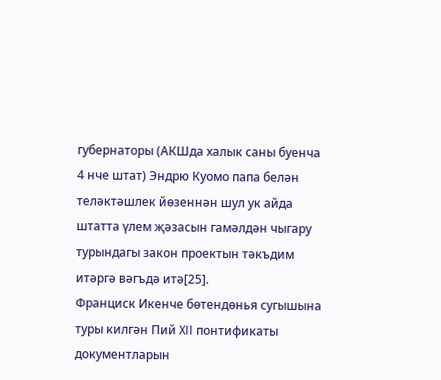губернаторы (АКШда халык саны буенча 4 нче штат) Эндрю Куомо папа белән теләктәшлек йөзеннән шул ук айда штатта үлем җәзасын гамәлдән чыгару турындагы закон проектын тәкъдим итәргә вәгъдә итә[25].
Франциск Икенче бөтендөнья сугышына туры килгән Пий XII понтификаты документларын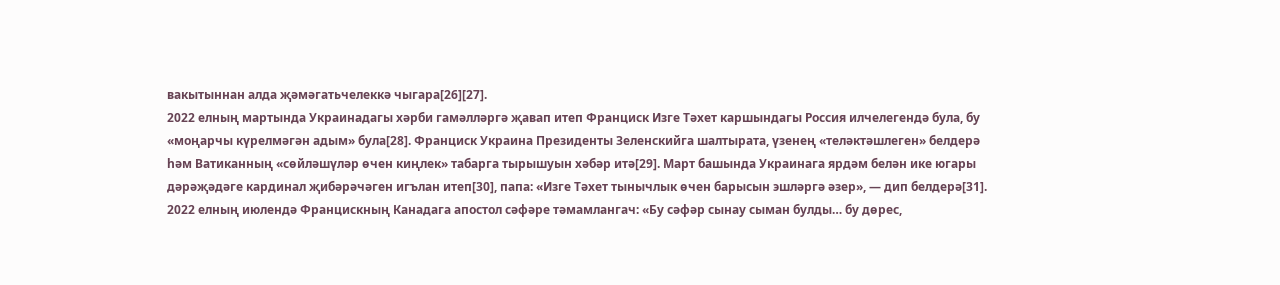вакытыннан алда җәмәгатьчелеккә чыгара[26][27].
2022 елның мартында Украинадагы хәрби гамәлләргә җавап итеп Франциск Изге Тәхет каршындагы Россия илчелегендә була, бу «моңарчы күрелмәгән адым» була[28]. Франциск Украина Президенты Зеленскийга шалтырата, үзенең «теләктәшлеген» белдерә һәм Ватиканның «сөйләшүләр өчен киңлек» табарга тырышуын хәбәр итә[29]. Март башында Украинага ярдәм белән ике югары дәрәҗәдәге кардинал җибәрәчәген игълан итеп[30], папа: «Изге Тәхет тынычлык өчен барысын эшләргә әзер», — дип белдерә[31].
2022 елның июлендә Францискның Канадага апостол сәфәре тәмамлангач: «Бу сәфәр сынау сыман булды… бу дөрес,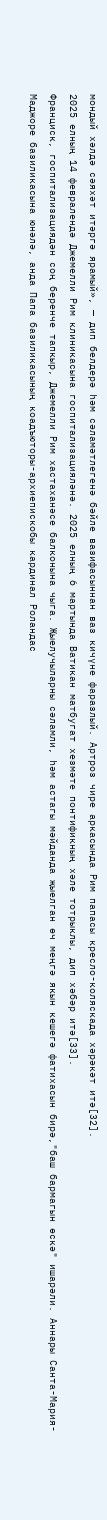мондый хәлдә сәяхәт итәргә ярамый», — дип белдерә һәм сәламәтлегенә бәйле вазифасыннан ваз кичүне фаразлый. Артроз чире аркасында Рим папасы кресло-коляскада хәрәкәт итә[32].
2025 елның 14 февралендә Джемелли Рим клиникасына госпитализацияләнә. 2025 елның 6 мартында Ватикан матбугат хезмәте понтификның хәле тотрыклы, дип хәбәр итә[33].
Франциск, госпитализациядән соң беренче тапкыр, Джемелли Рим хастаханәсе балконына чыга. Җыелучыларны сәламли, һәм астагы мәйданда җыелган өч меңгә якын кешегә фатихасын бирә,"баш бармагын өскә" ишарәли. Аннары Санта-Мария-Маджоре базиликасына юнәлә, анда Папа базиликасының коадъюторы-архиепискобы кардинал Роландас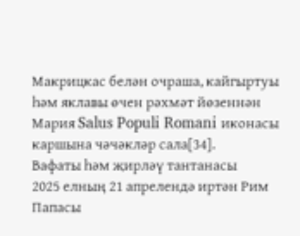Макрицкас белән очраша, кайгыртуы һәм яклавы өчен рәхмәт йөзеннән Мария Salus Populi Romani иконасы каршына чәчәкләр сала[34].
Вафаты һәм җирләү тантанасы
2025 елның 21 апрелендә иртән Рим Папасы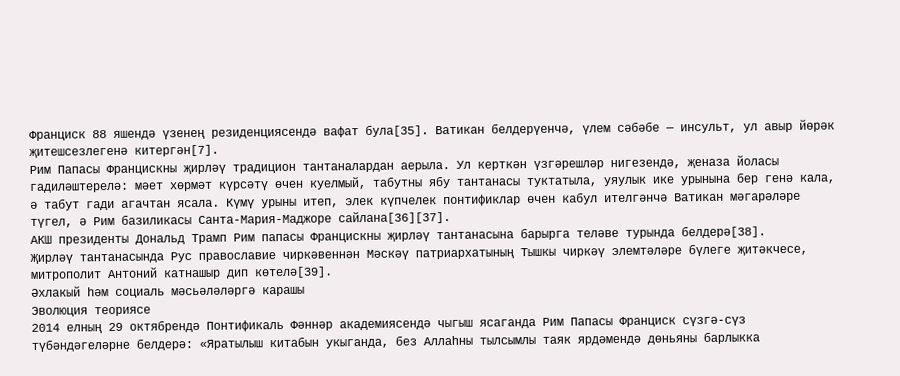Франциск 88 яшендә үзенең резиденциясендә вафат була[35]. Ватикан белдерүенчә, үлем сәбәбе — инсульт, ул авыр йөрәк җитешсезлегенә китергән[7].
Рим Папасы Францискны җирләү традицион тантаналардан аерыла. Ул керткән үзгәрешләр нигезендә, җеназа йоласы гадиләштерелә: мәет хөрмәт күрсәтү өчен куелмый, табутны ябу тантанасы туктатыла, уяулык ике урынына бер генә кала, ә табут гади агачтан ясала. Күмү урыны итеп, элек күпчелек понтификлар өчен кабул ителгәнчә Ватикан мәгарәләре түгел, ә Рим базиликасы Санта-Мария-Маджоре сайлана[36][37].
АКШ президенты Дональд Трамп Рим папасы Францискны җирләү тантанасына барырга теләве турында белдерә[38].
Җирләү тантанасында Рус православие чиркәвеннән Мәскәү патриархатының Тышкы чиркәү элемтәләре бүлеге җитәкчесе, митрополит Антоний катнашыр дип көтелә[39].
Әхлакый һәм социаль мәсьәләләргә карашы
Эволюция теориясе
2014 елның 29 октябрендә Понтификаль Фәннәр академиясендә чыгыш ясаганда Рим Папасы Франциск сүзгә-сүз түбәндәгеләрне белдерә: «Яратылыш китабын укыганда, без Аллаһны тылсымлы таяк ярдәмендә дөньяны барлыкка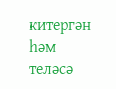китергән һәм теләсә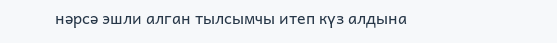нәрсә эшли алган тылсымчы итеп күз алдына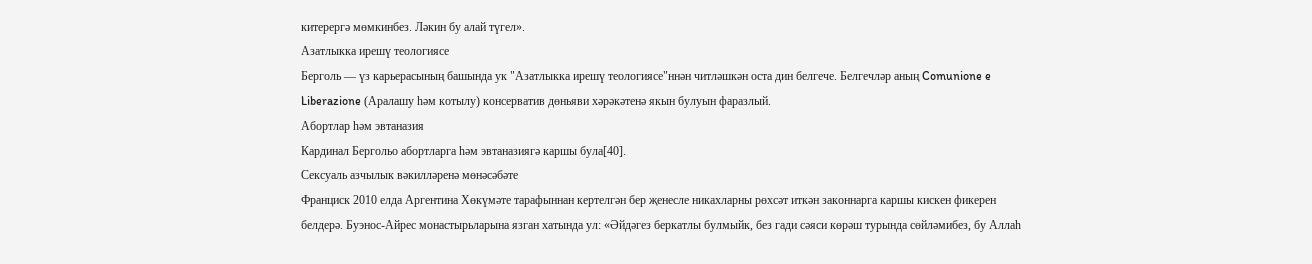китерергә мөмкинбез. Ләкин бу алай түгел».
Азатлыкка ирешү теологиясе
Берголь — үз карьерасының башында ук "Азатлыкка ирешү теологиясе"ннән читләшкән оста дин белгече. Белгечләр аның Comunione e Liberazione (Аралашу һәм котылу) консерватив дөньяви хәрәкәтенә якын булуын фаразлый.
Абортлар һәм эвтаназия
Кардинал Бергольо абортларга һәм эвтаназиягә каршы була[40].
Сексуаль азчылык вәкилләренә мөнәсәбәте
Франциск 2010 елда Аргентина Хөкүмәте тарафыннан кертелгән бер җенесле никахларны рөхсәт иткән законнарга каршы кискен фикерен белдерә. Буэнос-Айрес монастырьларына язган хатында ул: «Әйдәгез беркатлы булмыйк, без гади сәяси көрәш турында сөйләмибез, бу Аллаһ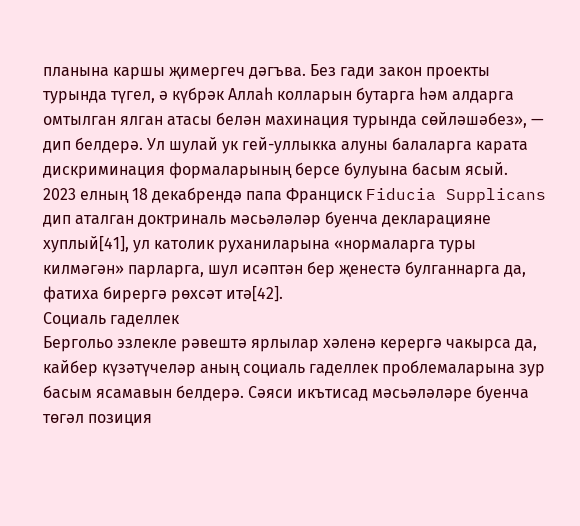планына каршы җимергеч дәгъва. Без гади закон проекты турында түгел, ә күбрәк Аллаһ колларын бутарга һәм алдарга омтылган ялган атасы белән махинация турында сөйләшәбез», — дип белдерә. Ул шулай ук гей-уллыкка алуны балаларга карата дискриминация формаларының берсе булуына басым ясый.
2023 елның 18 декабрендә папа Франциск Fiducia Supplicans дип аталган доктриналь мәсьәләләр буенча декларацияне хуплый[41], ул католик руханиларына «нормаларга туры килмәгән» парларга, шул исәптән бер җенестә булганнарга да, фатиха бирергә рөхсәт итә[42].
Социаль гаделлек
Бергольо эзлекле рәвештә ярлылар хәленә керергә чакырса да, кайбер күзәтүчеләр аның социаль гаделлек проблемаларына зур басым ясамавын белдерә. Сәяси икътисад мәсьәләләре буенча төгәл позиция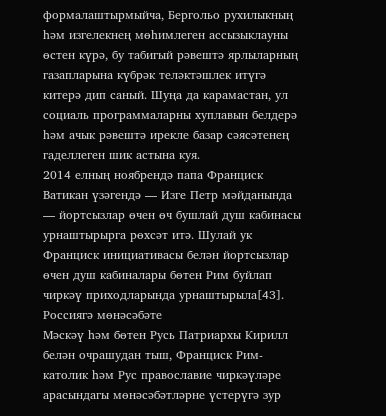формалаштырмыйча, Бергольо рухилыкның һәм изгелекнең мөһимлеген ассызыклауны өстен күрә, бу табигый рәвештә ярлыларның газапларына күбрәк теләктәшлек итүгә китерә дип саный. Шуңа да карамастан, ул социаль программаларны хуплавын белдерә һәм ачык рәвештә ирекле базар сәясәтенең гаделлеген шик астына куя.
2014 елның ноябрендә папа Франциск Ватикан үзәгендә — Изге Петр мәйданында — йортсызлар өчен өч бушлай душ кабинасы урнаштырырга рөхсәт итә. Шулай ук Франциск инициативасы белән йортсызлар өчен душ кабиналары бөтен Рим буйлап чиркәү приходларында урнаштырыла[43].
Россиягә мөнәсәбәте
Мәскәү һәм бөтен Русь Патриархы Кирилл белән очрашудан тыш, Франциск Рим-католик һәм Рус православие чиркәүләре арасындагы мөнәсәбәтләрне үстерүгә зур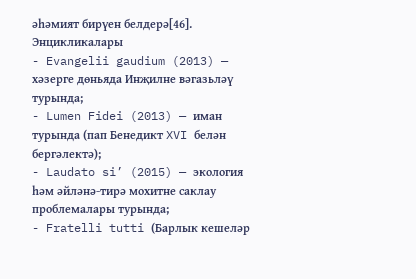әһәмият бирүен белдерә[46].
Энцикликалары
- Evangelii gaudium (2013) — хәзерге дөньяда Инҗилне вәгазьләү турында;
- Lumen Fidei (2013) — иман турында (пап Бенедикт XVI белән бергәлектә);
- Laudato si’ (2015) — экология һәм әйләнә-тирә мохитне саклау проблемалары турында;
- Fratelli tutti (Барлык кешеләр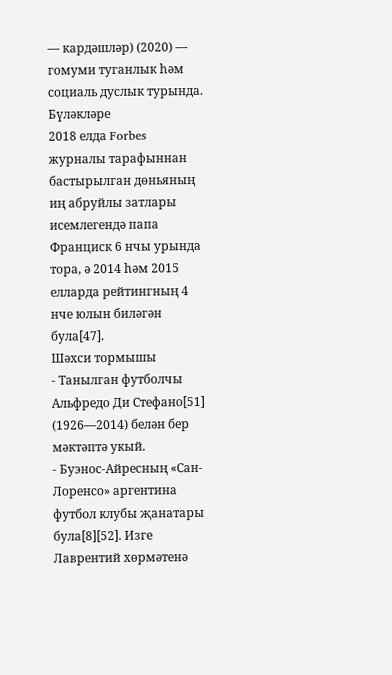— кардәшләр) (2020) — гомуми туганлык һәм социаль дуслык турында.
Бүләкләре
2018 елда Forbes журналы тарафыннан бастырылган дөньяның иң абруйлы затлары исемлегендә папа Франциск 6 нчы урында тора, ә 2014 һәм 2015 елларда рейтингның 4 нче юлын биләгән була[47].
Шәхси тормышы
- Танылган футболчы Альфредо Ди Стефано[51] (1926—2014) белән бер мәктәптә укый.
- Буэнос-Айресның «Сан-Лоренсо» аргентина футбол клубы җанатары була[8][52]. Изге Лаврентий хөрмәтенә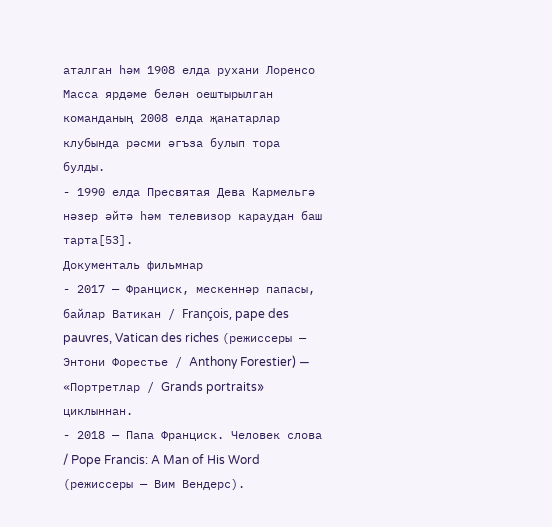аталган һәм 1908 елда рухани Лоренсо Масса ярдәме белән оештырылган команданың 2008 елда җанатарлар клубында рәсми әгъза булып тора булды.
- 1990 елда Пресвятая Дева Кармельгә нәзер әйтә һәм телевизор караудан баш тарта[53].
Документаль фильмнар
- 2017 — Франциск, мескеннәр папасы, байлар Ватикан / François, pape des pauvres, Vatican des riches (режиссеры — Энтони Форестье / Anthony Forestier) — «Портретлар / Grands portraits» циклыннан.
- 2018 — Папа Франциск. Человек слова / Pope Francis: A Man of His Word (режиссеры — Вим Вендерс).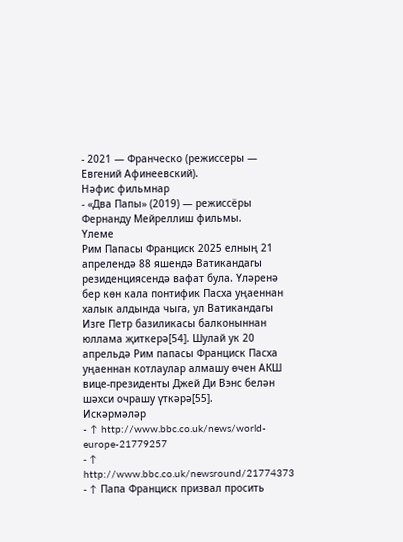- 2021 — Франческо (режиссеры — Евгений Афинеевский).
Нәфис фильмнар
- «Два Папы» (2019) — режиссёры Фернанду Мейреллиш фильмы.
Үлеме
Рим Папасы Франциск 2025 елның 21 апрелендә 88 яшендә Ватикандагы резиденциясендә вафат була. Үләренә бер көн кала понтифик Пасха уңаеннан халык алдында чыга, ул Ватикандагы Изге Петр базиликасы балконыннан юллама җиткерә[54]. Шулай ук 20 апрельдә Рим папасы Франциск Пасха уңаеннан котлаулар алмашу өчен АКШ вице-президенты Джей Ди Вэнс белән шәхси очрашу үткәрә[55].
Искәрмәләр
- ↑ http://www.bbc.co.uk/news/world-europe-21779257
- ↑ http://www.bbc.co.uk/newsround/21774373
- ↑ Папа Франциск призвал просить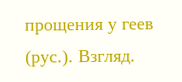прощения у геев (рус.). Взгляд.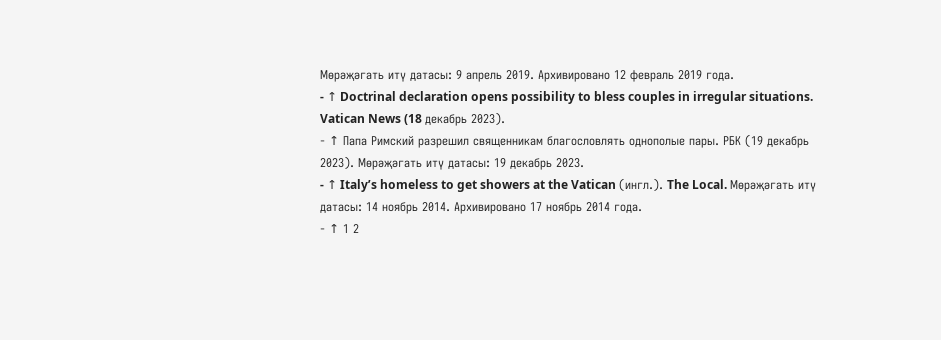Мөрәҗәгать итү датасы: 9 апрель 2019. Архивировано 12 февраль 2019 года.
- ↑ Doctrinal declaration opens possibility to bless couples in irregular situations. Vatican News (18 декабрь 2023).
- ↑ Папа Римский разрешил священникам благословлять однополые пары. РБК (19 декабрь 2023). Мөрәҗәгать итү датасы: 19 декабрь 2023.
- ↑ Italy’s homeless to get showers at the Vatican (ингл.). The Local. Мөрәҗәгать итү датасы: 14 ноябрь 2014. Архивировано 17 ноябрь 2014 года.
- ↑ 1 2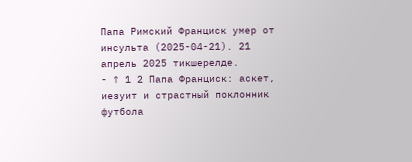Папа Римский Франциск умер от инсульта (2025-04-21). 21 апрель 2025 тикшерелде.
- ↑ 1 2 Папа Франциск: аскет, иезуит и страстный поклонник футбола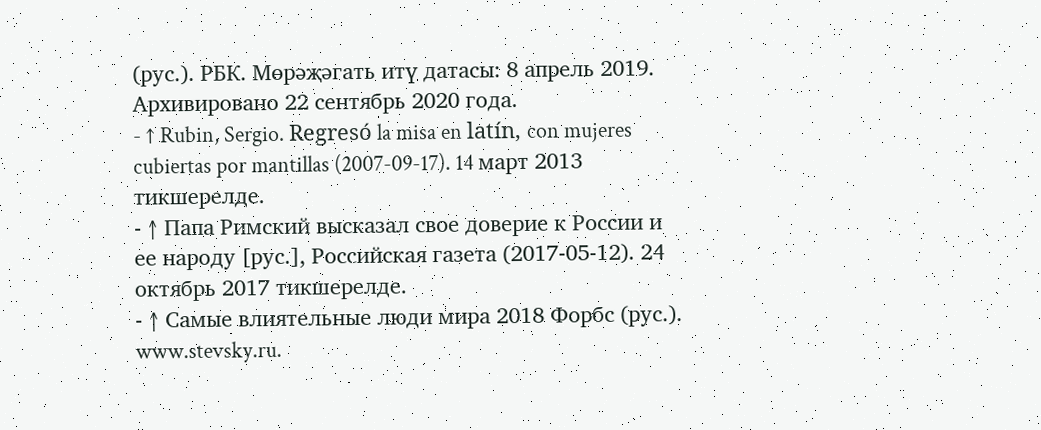(рус.). РБК. Мөрәҗәгать итү датасы: 8 апрель 2019. Архивировано 22 сентябрь 2020 года.
- ↑ Rubin, Sergio. Regresó la misa en latín, con mujeres cubiertas por mantillas (2007-09-17). 14 март 2013 тикшерелде.
- ↑ Папа Римский высказал свое доверие к России и ее народу [рус.], Российская газета (2017-05-12). 24 октябрь 2017 тикшерелде.
- ↑ Самые влиятельные люди мира 2018 Форбс (рус.). www.stevsky.ru.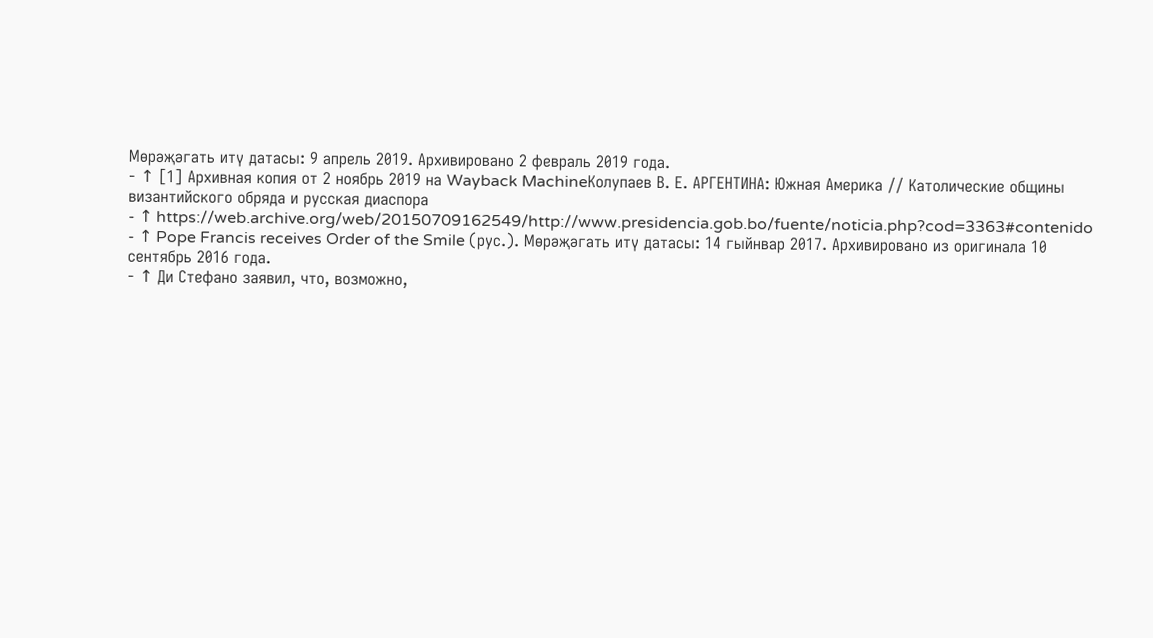Мөрәҗәгать итү датасы: 9 апрель 2019. Архивировано 2 февраль 2019 года.
- ↑ [1] Архивная копия от 2 ноябрь 2019 на Wayback MachineКолупаев В. Е. АРГЕНТИНА: Южная Америка // Католические общины византийского обряда и русская диаспора
- ↑ https://web.archive.org/web/20150709162549/http://www.presidencia.gob.bo/fuente/noticia.php?cod=3363#contenido
- ↑ Pope Francis receives Order of the Smile (рус.). Мөрәҗәгать итү датасы: 14 гыйнвар 2017. Архивировано из оригинала 10 сентябрь 2016 года.
- ↑ Ди Стефано заявил, что, возможно,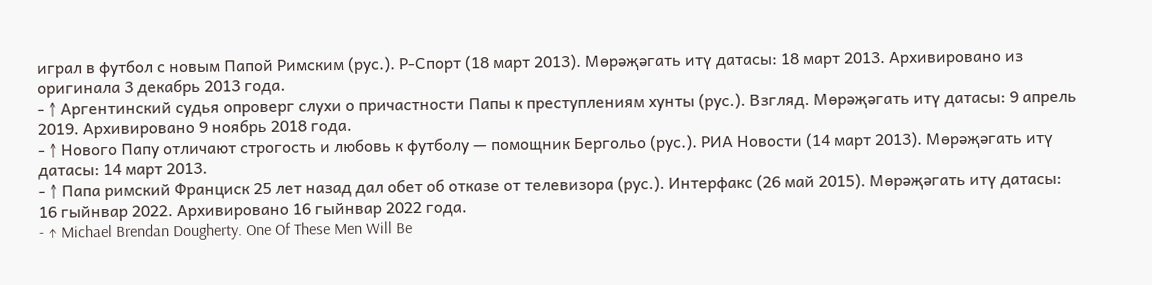играл в футбол с новым Папой Римским (рус.). Р-Спорт (18 март 2013). Мөрәҗәгать итү датасы: 18 март 2013. Архивировано из оригинала 3 декабрь 2013 года.
- ↑ Аргентинский судья опроверг слухи о причастности Папы к преступлениям хунты (рус.). Взгляд. Мөрәҗәгать итү датасы: 9 апрель 2019. Архивировано 9 ноябрь 2018 года.
- ↑ Нового Папу отличают строгость и любовь к футболу — помощник Бергольо (рус.). РИА Новости (14 март 2013). Мөрәҗәгать итү датасы: 14 март 2013.
- ↑ Папа римский Франциск 25 лет назад дал обет об отказе от телевизора (рус.). Интерфакс (26 май 2015). Мөрәҗәгать итү датасы: 16 гыйнвар 2022. Архивировано 16 гыйнвар 2022 года.
- ↑ Michael Brendan Dougherty. One Of These Men Will Be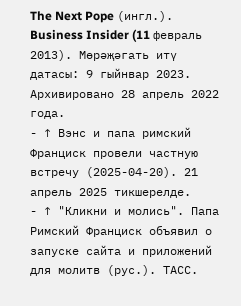The Next Pope (ингл.). Business Insider (11 февраль 2013). Мөрәҗәгать итү датасы: 9 гыйнвар 2023. Архивировано 28 апрель 2022 года.
- ↑ Вэнс и папа римский Франциск провели частную встречу (2025-04-20). 21 апрель 2025 тикшерелде.
- ↑ "Кликни и молись". Папа Римский Франциск объявил о запуске сайта и приложений для молитв (рус.). ТАСС.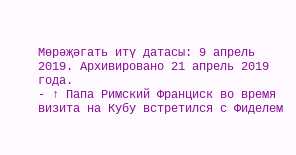Мөрәҗәгать итү датасы: 9 апрель 2019. Архивировано 21 апрель 2019 года.
- ↑ Папа Римский Франциск во время визита на Кубу встретился с Фиделем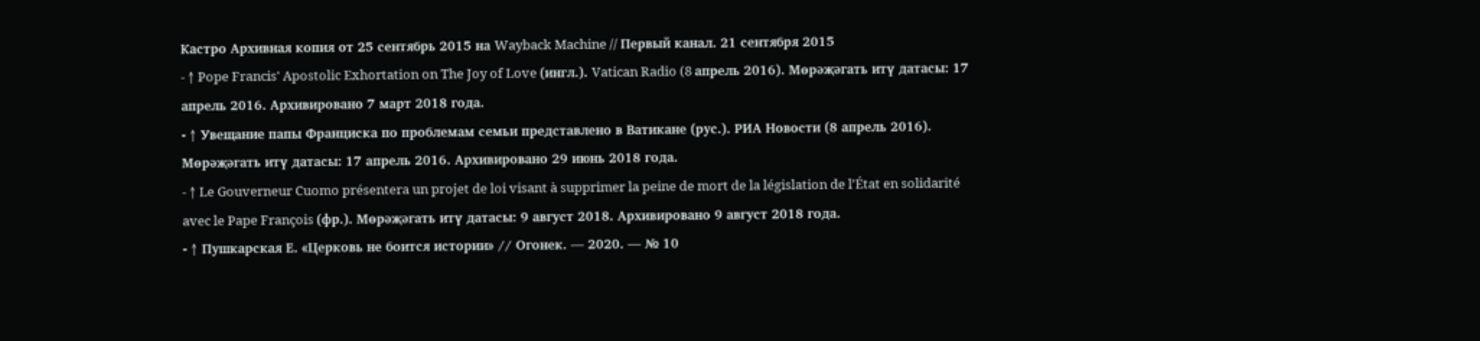Кастро Архивная копия от 25 сентябрь 2015 на Wayback Machine // Первый канал. 21 сентября 2015
- ↑ Pope Francis' Apostolic Exhortation on The Joy of Love (ингл.). Vatican Radio (8 апрель 2016). Мөрәҗәгать итү датасы: 17 апрель 2016. Архивировано 7 март 2018 года.
- ↑ Увещание папы Франциска по проблемам семьи представлено в Ватикане (рус.). РИА Новости (8 апрель 2016). Мөрәҗәгать итү датасы: 17 апрель 2016. Архивировано 29 июнь 2018 года.
- ↑ Le Gouverneur Cuomo présentera un projet de loi visant à supprimer la peine de mort de la législation de l'État en solidarité avec le Pape François (фр.). Мөрәҗәгать итү датасы: 9 август 2018. Архивировано 9 август 2018 года.
- ↑ Пушкарская Е. «Церковь не боится истории» // Огонек. — 2020. — № 10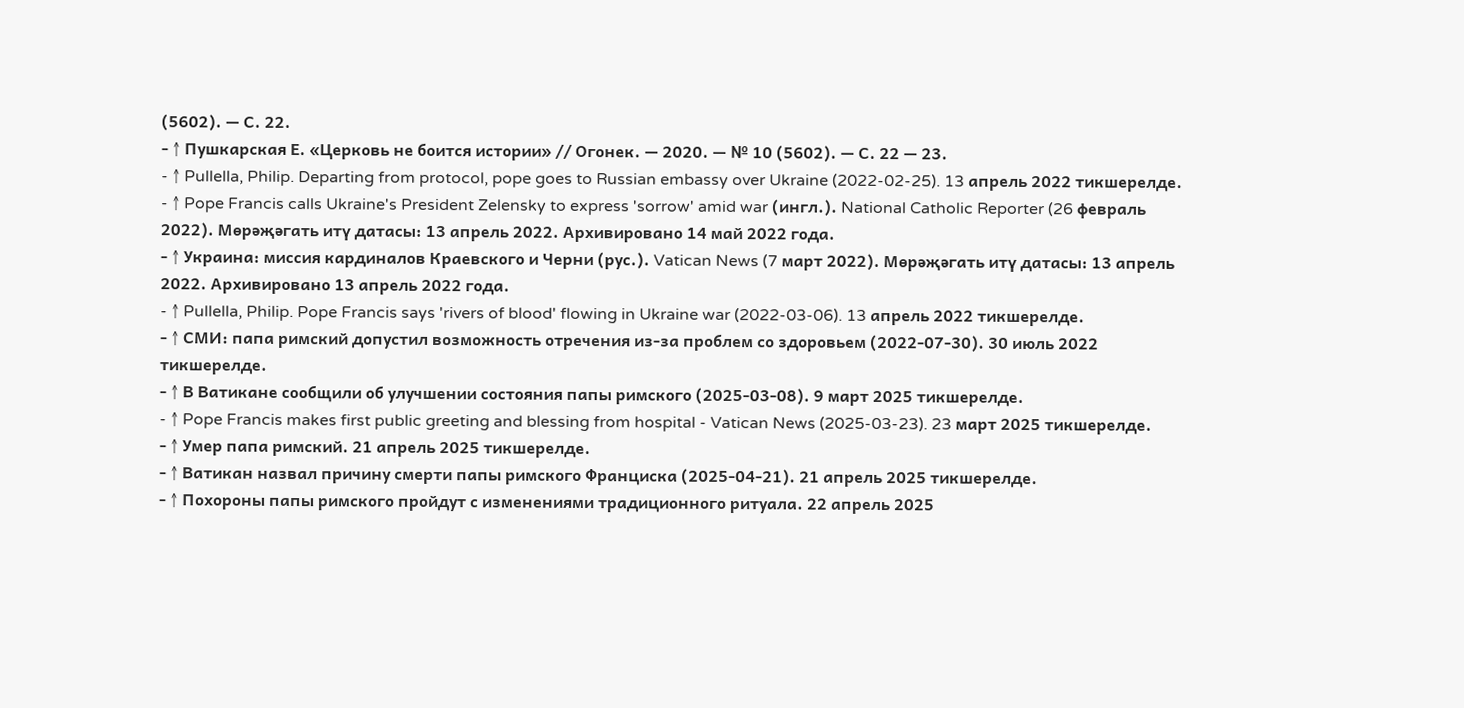(5602). — С. 22.
- ↑ Пушкарская Е. «Церковь не боится истории» // Огонек. — 2020. — № 10 (5602). — С. 22 — 23.
- ↑ Pullella, Philip. Departing from protocol, pope goes to Russian embassy over Ukraine (2022-02-25). 13 апрель 2022 тикшерелде.
- ↑ Pope Francis calls Ukraine's President Zelensky to express 'sorrow' amid war (ингл.). National Catholic Reporter (26 февраль 2022). Мөрәҗәгать итү датасы: 13 апрель 2022. Архивировано 14 май 2022 года.
- ↑ Украина: миссия кардиналов Краевского и Черни (рус.). Vatican News (7 март 2022). Мөрәҗәгать итү датасы: 13 апрель 2022. Архивировано 13 апрель 2022 года.
- ↑ Pullella, Philip. Pope Francis says 'rivers of blood' flowing in Ukraine war (2022-03-06). 13 апрель 2022 тикшерелде.
- ↑ СМИ: папа римский допустил возможность отречения из-за проблем со здоровьем (2022-07-30). 30 июль 2022 тикшерелде.
- ↑ В Ватикане сообщили об улучшении состояния папы римского (2025-03-08). 9 март 2025 тикшерелде.
- ↑ Pope Francis makes first public greeting and blessing from hospital - Vatican News (2025-03-23). 23 март 2025 тикшерелде.
- ↑ Умер папа римский. 21 апрель 2025 тикшерелде.
- ↑ Ватикан назвал причину смерти папы римского Франциска (2025-04-21). 21 апрель 2025 тикшерелде.
- ↑ Похороны папы римского пройдут с изменениями традиционного ритуала. 22 апрель 2025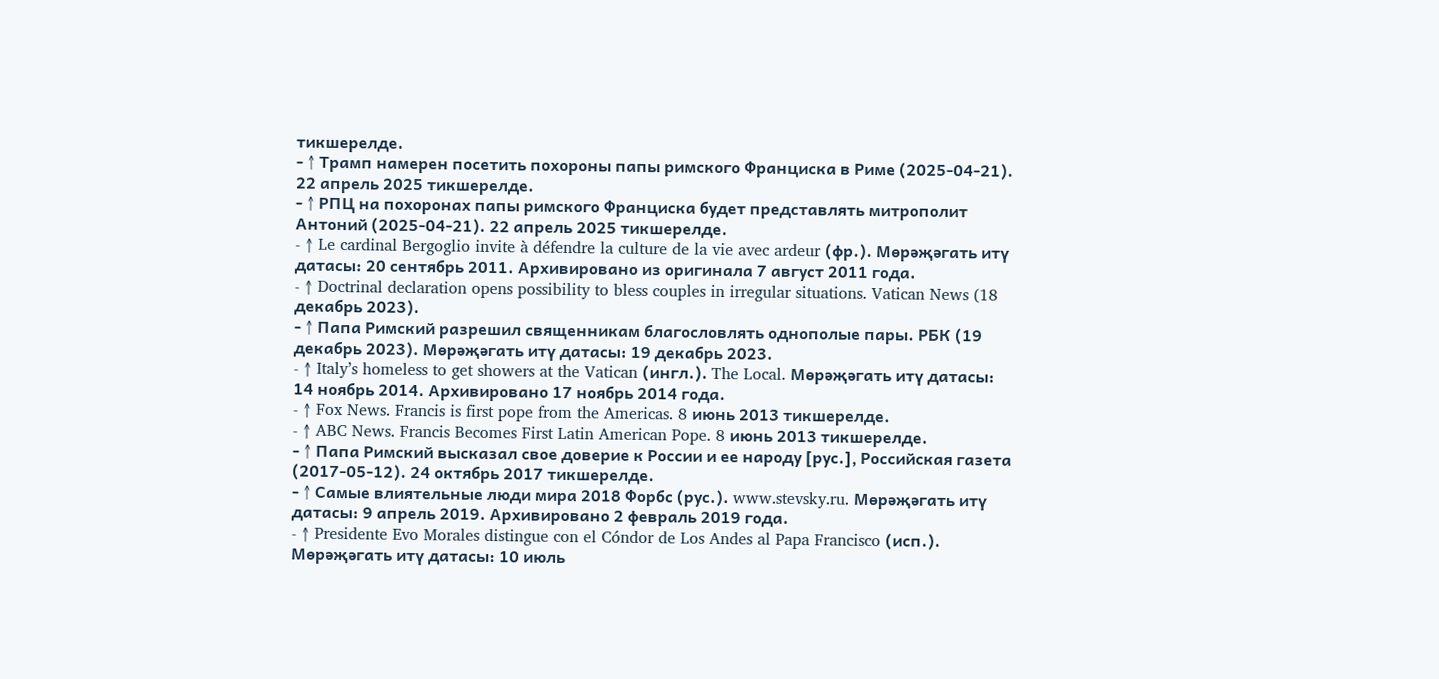тикшерелде.
- ↑ Трамп намерен посетить похороны папы римского Франциска в Риме (2025-04-21). 22 апрель 2025 тикшерелде.
- ↑ РПЦ на похоронах папы римского Франциска будет представлять митрополит Антоний (2025-04-21). 22 апрель 2025 тикшерелде.
- ↑ Le cardinal Bergoglio invite à défendre la culture de la vie avec ardeur (фр.). Мөрәҗәгать итү датасы: 20 сентябрь 2011. Архивировано из оригинала 7 август 2011 года.
- ↑ Doctrinal declaration opens possibility to bless couples in irregular situations. Vatican News (18 декабрь 2023).
- ↑ Папа Римский разрешил священникам благословлять однополые пары. РБК (19 декабрь 2023). Мөрәҗәгать итү датасы: 19 декабрь 2023.
- ↑ Italy’s homeless to get showers at the Vatican (ингл.). The Local. Мөрәҗәгать итү датасы: 14 ноябрь 2014. Архивировано 17 ноябрь 2014 года.
- ↑ Fox News. Francis is first pope from the Americas. 8 июнь 2013 тикшерелде.
- ↑ ABC News. Francis Becomes First Latin American Pope. 8 июнь 2013 тикшерелде.
- ↑ Папа Римский высказал свое доверие к России и ее народу [рус.], Российская газета (2017-05-12). 24 октябрь 2017 тикшерелде.
- ↑ Самые влиятельные люди мира 2018 Форбс (рус.). www.stevsky.ru. Мөрәҗәгать итү датасы: 9 апрель 2019. Архивировано 2 февраль 2019 года.
- ↑ Presidente Evo Morales distingue con el Cóndor de Los Andes al Papa Francisco (исп.). Мөрәҗәгать итү датасы: 10 июль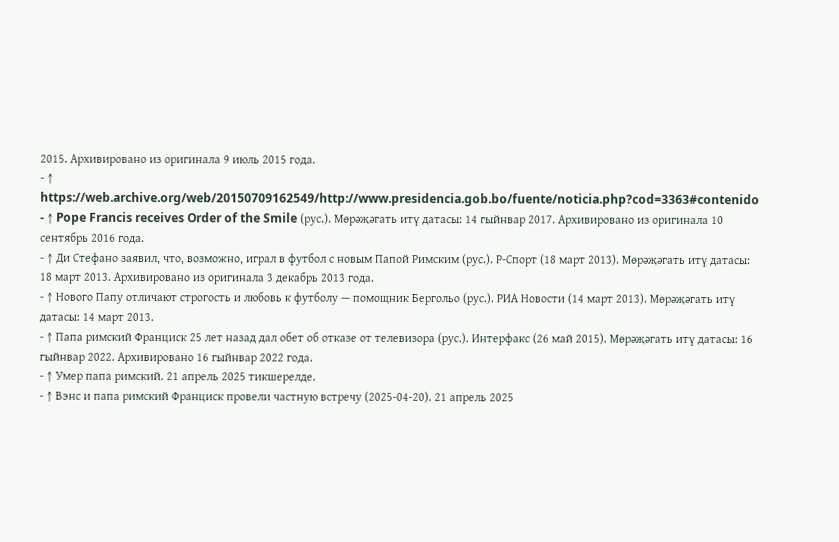2015. Архивировано из оригинала 9 июль 2015 года.
- ↑ https://web.archive.org/web/20150709162549/http://www.presidencia.gob.bo/fuente/noticia.php?cod=3363#contenido
- ↑ Pope Francis receives Order of the Smile (рус.). Мөрәҗәгать итү датасы: 14 гыйнвар 2017. Архивировано из оригинала 10 сентябрь 2016 года.
- ↑ Ди Стефано заявил, что, возможно, играл в футбол с новым Папой Римским (рус.). Р-Спорт (18 март 2013). Мөрәҗәгать итү датасы: 18 март 2013. Архивировано из оригинала 3 декабрь 2013 года.
- ↑ Нового Папу отличают строгость и любовь к футболу — помощник Бергольо (рус.). РИА Новости (14 март 2013). Мөрәҗәгать итү датасы: 14 март 2013.
- ↑ Папа римский Франциск 25 лет назад дал обет об отказе от телевизора (рус.). Интерфакс (26 май 2015). Мөрәҗәгать итү датасы: 16 гыйнвар 2022. Архивировано 16 гыйнвар 2022 года.
- ↑ Умер папа римский. 21 апрель 2025 тикшерелде.
- ↑ Вэнс и папа римский Франциск провели частную встречу (2025-04-20). 21 апрель 2025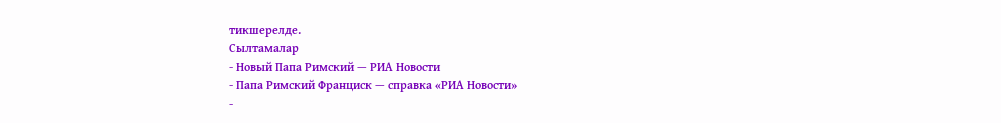тикшерелде.
Сылтамалар
- Новый Папа Римский — РИА Новости
- Папа Римский Франциск — справка «РИА Новости»
-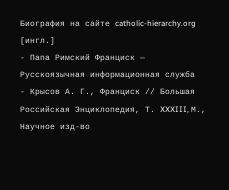Биография на сайте catholic-hierarchy.org [ингл.]
- Папа Римский Франциск — Русскоязычная информационная служба
- Крысов А. Г., Франциск // Большая Российская Энциклопедия, Т. XXXIII, М., Научное изд-во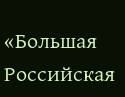«Большая Российская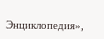Энциклопедия»,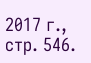2017 г., стр. 546.